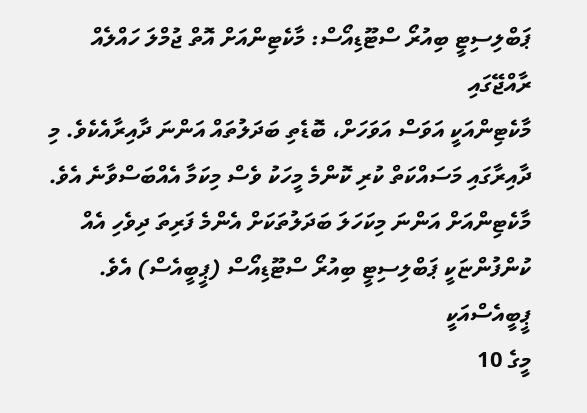ޕަބްލިސިޓީ ބިއުރޯ ސްޓޫޑިއޯސް: މާކެޓިންއަށް އޮތް ޖުމްލަ ހައްލެއް
ރާއްޖޭގައި
މާކެޓިންއަކީ އަވަސް އަވަހަށް، ބޮޑެތި ބަދަލުތައް އަންނަ ދާއިރާއެކެވެ. މި
ދާއިރާގައި މަސައްކަތް ކުރި ކޮންމެ މީހަކު ވެސް މިކަމާ އެއްބަސްވާނެ އެވެ.
މާކެޓިންއަށް އަންނަ މިކަހަލަ ބަދަލުތަކަށް އެންމެ ފަރިތަ ދިވެހި އެއް
ކުންފުންޏަކީ ޕަބްލިސިޓީ ބިއުރޯ ސްޓޫޑިއޯސް (ޕީބީއެސް) އެވެ.
ޕީބީއެސްއަކީ
މީގެ 10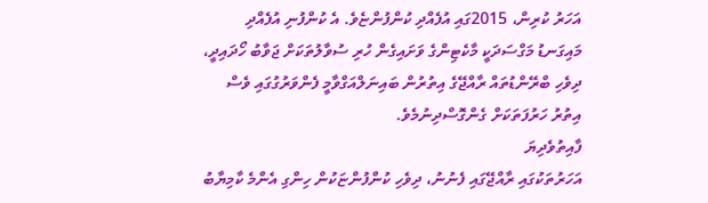އަހަރު ކުރިން، 2015ގައި އުފެއްދި ކުންފުންޏެވެ. އެ ކުންފުނި އުފެއްދި
މައިގަނޑު މަގްސަދަކީ މާކެޓިންގެ ވަށައިގެން ހުރި ސުވާލުތަކަށް ޖަވާބު ހޯދައިދީ،
ދިވެހި ބްރޭންޑުތައް ރާއްޖޭގެ އިތުރުން ބައިނަލްއަގްވާމީ ފެންވަރުގުގައި ވެސް
އިތުރު ހަރުފަތަކަށް ގެންގޮސްދިނުމެވެ.
ފާއިތުވެދިޔަ
އަހަރުތަކުގައި ރާއްޖޭގައި ފެނުނު، ދިވެހި ކުންފުންޏަކުން ހިންގި އެންމެ ކާމިޔާބު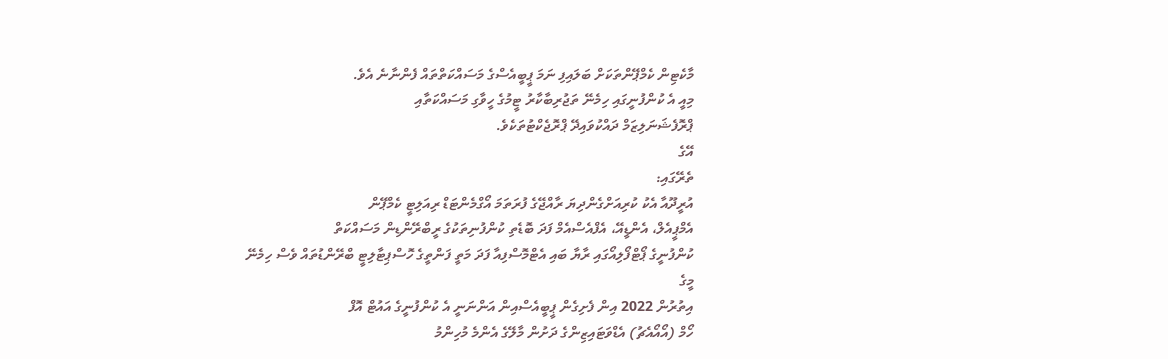މާކެޓިން ކެމްޕޭންތަކަށް ބަލައިފި ނަމަ ޕީބީއެސްގެ މަސައްކަތްތައް ފެންނާނެ އެވެ.
މިއީ އެ ކުންފުނީގައި ހިމެނޭ ތަޖުރިބާކާރު ޓީމުގެ ހީވާގި މަސައްކަތާއި
ޕްރޮފެޝަނަލިޒަމް ދައްކުވައިދޭ ޕްރޮޖެކްޓުތަކެވެ.
އޭގެ
ތެރޭގައި:
އުރީދޫއާ އެކު ކުރިއަށްގެންދިޔަ ރާއްޖޭގެ ފުރަތަމަ އޯގްމެންޓަޑް ރިއަލިޓީ ކެމްޕޭން
އެމްޕީއެލް، އެންޑީއޭ، އެފްއެސްއެމް ފަދަ ބޮޑެތި ކުންފުނިތަކުގެ ރީބްރޭންޑިން މަސައްކަތް
ކުންފުނީގެ ޕޯޓްފޯލިއޯގައި ރާޔާ ބައި އެޓްމޮސްފިއާ ފަދަ މަތީ ފަންތީގެ ހޮސްޕިޓާލިޓީ ބްރޭންޑުތައް ވެސް ހިމެނޭ
މީގެ
އިތުރުން 2022 އިން ފެށިގެން ޕީބީއެސްއިން އަންނަނީ އެ ކުންފުނީގެ އައުޓް އޮފް
ހޯމް (އޯއޯއެޗު) އެޑްވަޓައިޒިންގެ ދަށުން މާލޭގެ އެންމެ މުހިންމު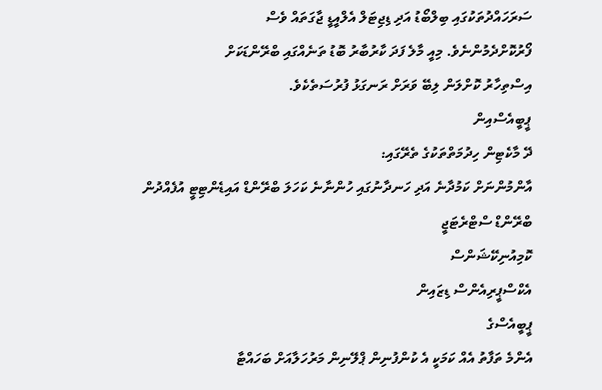ސަރަހައްދުތަކުގައި ބިލްބޯޑު އަދި ޑިޖިޓަލް އެލްއީޑީ ޖާގަތައް ވެސް
ފޯރުކޮށްދެމުންނެވެ. މިއީ މާލެ ފަދަ ކާރުބާރު ބޮޑު ތަނެއްގައި ބްރޭންޑަކަށް
އިސްތިހާރު ކޮށްލަން ލިބޭ ވަރަށް ރަނގަޅު ފުރުސަތެކެވެ.
ޕީބީއެސްއިން
ދޭ މާކެޓިން ހިދުމަތްތަކުގެ ތެރޭގައި:
އާންމުންނަށް ކަމުދާނެ އަދި ހަނދާނުގައި ހުންނާނެ ކަހަލަ ބްރޭންޑް އައިޑެންޓިޓީ އުފެއްދުން
ބްރޭންޑް ސްޓްރެޓަޖީ
ކޮމިއުނިކޭޝަންސް
އެކްސްޕީރިއެންސް ޑިޒައިން
ޕީބީއެސްގެ
އެންމެ ތަފާތު އެއް ކަމަކީ އެ ކުންފުނިން ޕްލޭނިން މަރުހަލާއަށް ބަހައްޓާ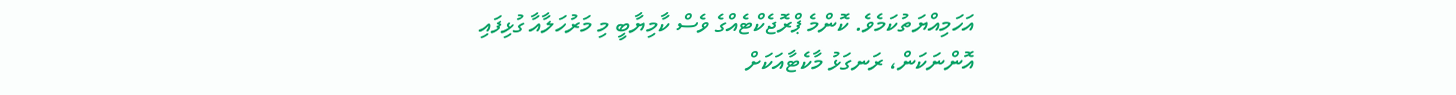އަހަމިއްޔަތުކަމެވެ. ކޮންމެ ޕްރޮޖެކްޓެއްގެ ވެސް ކާމިޔާބީ މި މަރުހަލާއާ ގުޅިފައި
އޮންނަކަން، ރަނގަޅު މާކެޓާއަކަށް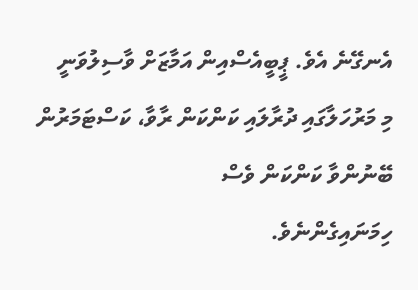އެނގޭނެ އެވެ. ޕީބީއެސްއިން އަމާޒަށް ވާސިލުވަނީ
މި މަރުހަލާގައި ދުރާލައި ކަންކަން ރާވާ، ކަސްޓަމަރުން ބޭނުންވާ ކަންކަން ވެސް
ހިމަނައިގެންނެވެ.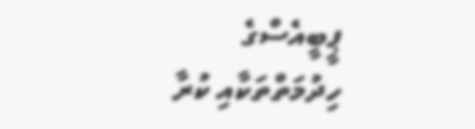ޕީބީއެސްގެ
ހިދުމަތްތަކާއި ކުރާ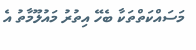މަސައްކަތްތަކާ ބެހޭ އިތުރު މައުލޫމާތު އެ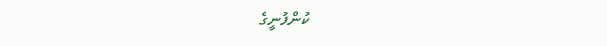ކުންފުނީގެ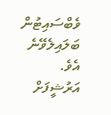ވެބްސައިޓުން ބަލައިލެވޭނެ އެވެ.
އަރުޝީފަށް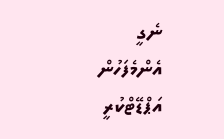ނެގީ
އެންމެފަހުން އަޕްޑޭޓްކުރީ